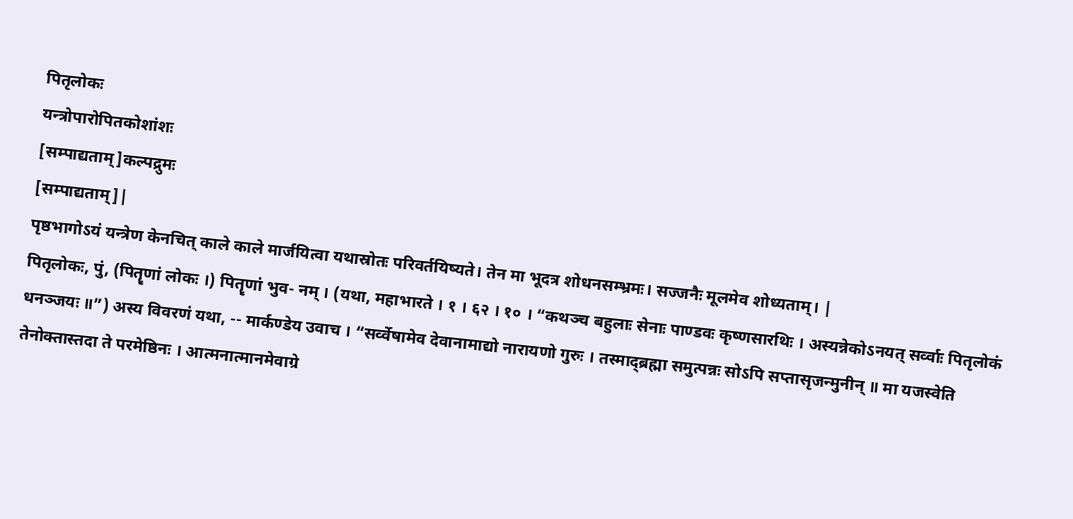पितृलोकः
यन्त्रोपारोपितकोशांशः
[सम्पाद्यताम्]कल्पद्रुमः
[सम्पाद्यताम्]|
पृष्ठभागोऽयं यन्त्रेण केनचित् काले काले मार्जयित्वा यथास्रोतः परिवर्तयिष्यते। तेन मा भूदत्र शोधनसम्भ्रमः। सज्जनैः मूलमेव शोध्यताम्। |
पितृलोकः, पुं, (पितॄणां लोकः ।) पितॄणां भुव- नम् । (यथा, महाभारते । १ । ६२ । १० । “कथञ्च बहुलाः सेनाः पाण्डवः कृष्णसारथिः । अस्यन्नेकोऽनयत् सर्व्वाः पितृलोकं धनञ्जयः ॥”) अस्य विवरणं यथा, -- मार्कण्डेय उवाच । “सर्व्वेषामेव देवानामाद्यो नारायणो गुरुः । तस्माद्ब्रह्मा समुत्पन्नः सोऽपि सप्तासृजन्मुनीन् ॥ मा यजस्वेति तेनोक्तास्तदा ते परमेष्ठिनः । आत्मनात्मानमेवाग्रे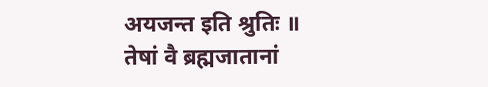अयजन्त इति श्रुतिः ॥ तेषां वै ब्रह्मजातानां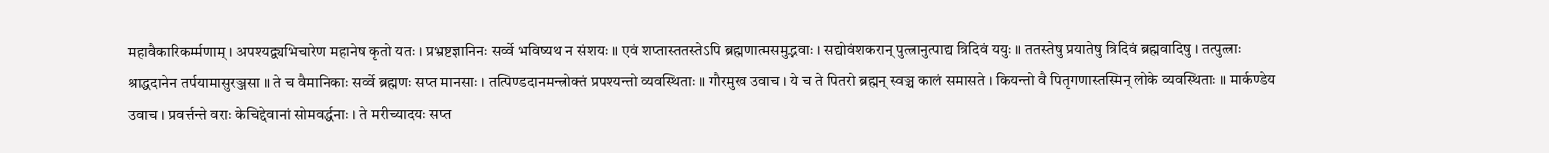महावैकारिकर्म्मणाम् । अपश्यद्व्यभिचारेण महानेष कृतो यतः । प्रभ्रष्टज्ञानिनः सर्व्वे भविष्यथ न संशयः ॥ एवं शप्तास्ततस्तेऽपि ब्रह्मणात्मसमुद्भवाः । सद्योवंशकरान् पुत्त्रानुत्पाद्य त्रिदिवं ययुः ॥ ततस्तेषु प्रयातेषु त्रिदिवं ब्रह्मवादिषु । तत्पुत्त्राः श्राद्धदानेन तर्पयामासुरञ्जसा ॥ ते च वैमानिकाः सर्व्वे ब्रह्मणः सप्त मानसाः । तत्पिण्डदानमन्त्रोक्तं प्रपश्यन्तो व्यवस्थिताः ॥ गौरमुख उवाच । ये च ते पितरो ब्रह्मन् स्वञ्च कालं समासते । कियन्तो वै पितृगणास्तस्मिन् लोके व्यवस्थिताः ॥ मार्कण्डेय उवाच । प्रवर्त्तन्ते वराः केचिद्देवानां सोमवर्द्धनाः । ते मरीच्यादयः सप्त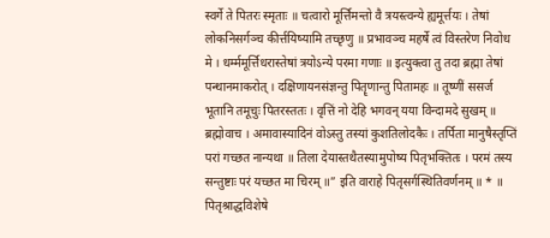स्वर्गे ते पितरः स्मृताः ॥ चत्वारो मूर्त्तिमन्तो वै त्रयस्त्वन्ये ह्यमूर्त्तयः । तेषां लोकनिसर्गञ्च कीर्त्तयिष्यामि तच्छृणु ॥ प्रभावञ्च महर्षे त्वं विस्तरेण निवोध मे । धर्म्ममूर्त्तिधरास्तेषां त्रयोऽन्ये परमा गणाः ॥ इत्युक्त्वा तु तदा ब्रह्मा तेषां पन्थानमाकरोत् । दक्षिणायनसंज्ञन्तु पितॄणान्तु पितामहः ॥ तूष्णीं ससर्ज भूतानि तमूचुः पितरस्ततः । वृत्तिं नो देहि भगवन् यया विन्दामदे सुखम् ॥ ब्रह्मोवाच । अमावास्यादिनं वोऽस्तु तस्यां कुशतिलोदकैः । तर्पिता मानुषैस्तृप्तिं परां गच्छत नान्यथा ॥ तिला देयास्तथैतस्यामुपोष्य पितृभक्तितः । परमं तस्य सन्तुष्टाः परं यच्छत मा चिरम् ॥” इति वाराहे पितृसर्गस्थितिवर्णनम् ॥ * ॥ पितृश्राद्धविशेषे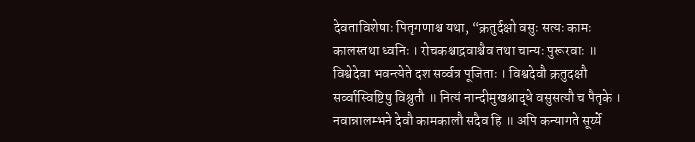देवताविशेषाः पितृगणाश्च यथा, “क्रतुर्दक्षो वसुः सत्यः कामः कालस्तथा ध्वनिः । रोचकश्चाद्रवाश्चैव तथा चान्यः पुरूरवाः ॥ विश्वेदेवा भवन्त्येते दश सर्व्वत्र पूजिताः । विश्वदेवौ क्रतुदक्षौ सर्व्वास्विष्टिषु विश्रुतौ ॥ नित्यं नान्दीमुखश्राद्धे वसुसत्यौ च पैतृके । नवान्नालम्भने देवौ कामकालौ सदैव हि ॥ अपि कन्यागते सूर्य्ये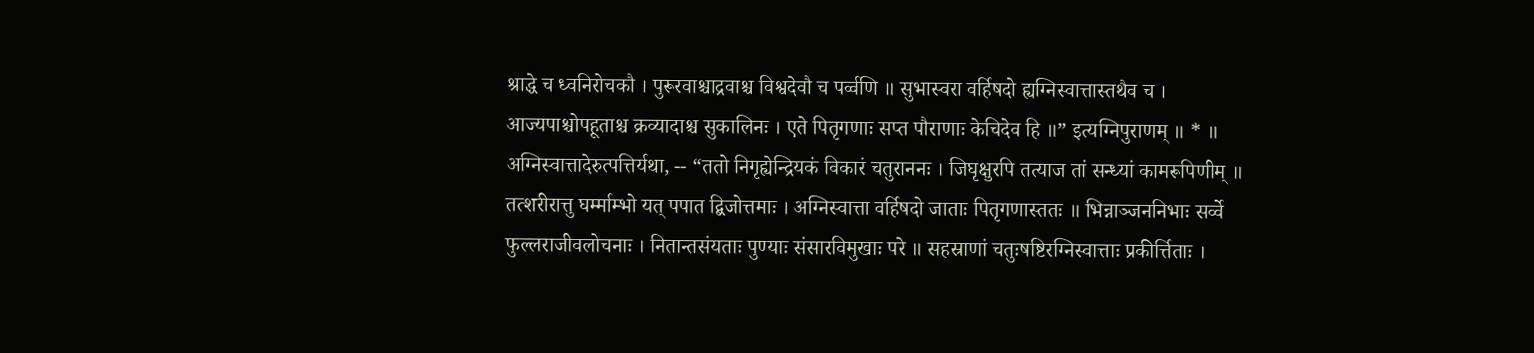श्राद्धे च ध्वनिरोचकौ । पुरूरवाश्चाद्रवाश्च विश्वदेवौ च पर्व्वणि ॥ सुभास्वरा वर्हिषदो ह्यग्निस्वात्तास्तथैव च । आज्यपाश्चोपहूताश्च क्रव्यादाश्च सुकालिनः । एते पितृगणाः सप्त पौराणाः केचिदेव हि ॥” इत्यग्निपुराणम् ॥ * ॥ अग्निस्वात्तादेरुत्पत्तिर्यथा, -- “ततो निगृह्येन्द्रियकं विकारं चतुराननः । जिघृक्षुरपि तत्याज तां सन्ध्यां कामरूपिणीम् ॥ तत्शरीरात्तु घर्म्माम्भो यत् पपात द्बिजोत्तमाः । अग्निस्वात्ता वर्हिषदो जाताः पितृगणास्ततः ॥ भिन्नाञ्जननिभाः सर्व्वे फुल्लराजीवलोचनाः । नितान्तसंयताः पुण्याः संसारविमुखाः परे ॥ सहस्राणां चतुःषष्टिरग्निस्वात्ताः प्रकीर्त्तिताः ।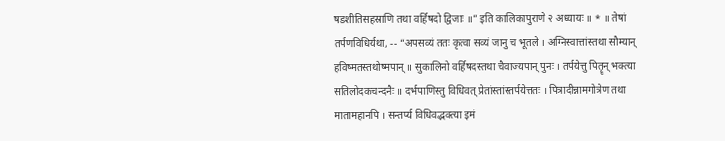षडशीतिसहस्राणि तथा वर्हिषदो द्विजाः ॥” इति कालिकापुराणे २ अध्यायः ॥ * ॥ तेषां तर्पणविधिर्यथा, -- “अपसव्यं ततः कृत्वा सव्यं जानु च भूतले । अग्निस्वात्तांस्तथा सौम्यान् हविष्मतस्तथोष्मपान् ॥ सुकालिनो वर्हिषदस्तथा चैवाज्यपान् पुनः । तर्पयेत्तु पितॄन् भक्त्या सतिलोदकचन्दनैः ॥ दर्भपाणिस्तु विधिवत् प्रेतांस्तांस्तर्पयेत्ततः । पित्रादीन्नामगोत्रेण तथा मातामहानपि । सन्तर्प्य विधिवद्भक्त्या इमं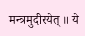मन्त्रमुदीरयेत् ॥ ये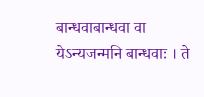बान्धवाबान्धवा वा येऽन्यजन्मनि बान्धवाः । ते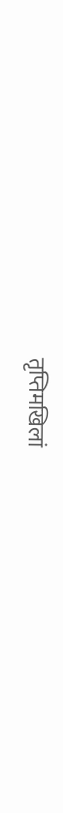तृप्तिमखिलां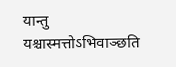यान्तु यश्चास्मत्तोऽभिवाञ्छति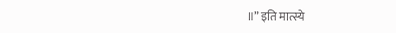॥” इति मात्स्ये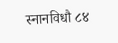स्नानविधौ ८४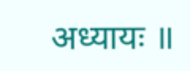अध्यायः ॥